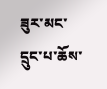ཟུར་མང་དྲུང་པ་ཆོས་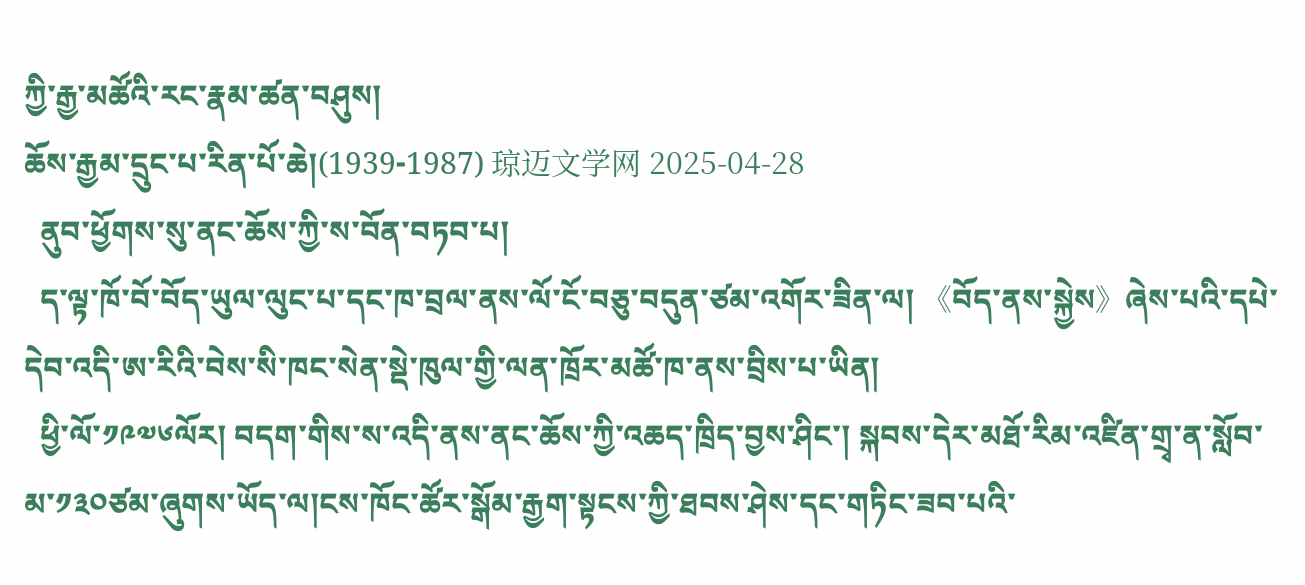ཀྱི་རྒྱ་མཚོའི་རང་རྣམ་ཚན་བཤུས།
ཆོས་རྒྱམ་དྲུང་པ་རིན་པོ་ཆེ།(1939-1987) 琼迈文学网 2025-04-28
  ནུབ་ཕྱོགས་སུ་ནང་ཆོས་ཀྱི་ས་བོན་བཏབ་པ།
  ད་ལྟ་ཁོ་བོ་བོད་ཡུལ་ལུང་པ་དང་ཁ་བྲལ་ནས་ལོ་ངོ་བཅུ་བདུན་ཙམ་འགོར་ཟིན་ལ། 《བོད་ནས་སྐྱེས》ཞེས་པའི་དཔེ་དེབ་འདི་ཨ་རིའི་བེས་སི་ཁང་སེན་སྡེ་ཁུལ་གྱི་ལན་ཁྲོར་མཚོ་ཁ་ནས་བྲིས་པ་ཡིན།
  ཕྱི་ལོ་༡༩༧༦ལོར། བདག་གིས་ས་འདི་ནས་ནང་ཆོས་ཀྱི་འཆད་ཁྲིད་བྱས་ཤིང་། སྐབས་དེར་མཐོ་རིམ་འཛིན་གྲྭ་ན་སློབ་མ་༡༣༠ཙམ་ཞུགས་ཡོད་ལ།ངས་ཁོང་ཚོར་སྒོམ་རྒྱག་སྟངས་ཀྱི་ཐབས་ཤེས་དང་གཏིང་ཟབ་པའི་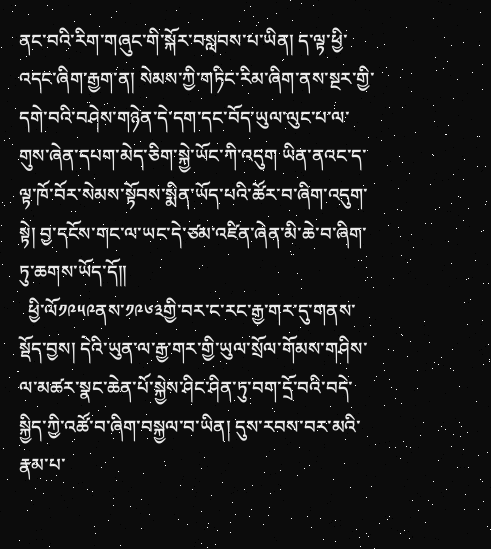ནང་བའི་རིག་གཞུང་གི་སྐོར་བསླབས་པ་ཡིན། ད་ལྟ་ཕྱི་འདང་ཞིག་རྒྱག་ན། སེམས་ཀྱི་གཏིང་རིམ་ཞིག་ནས་སྔར་གྱི་དགེ་བའི་བཤེས་གཉེན་དེ་དག་དང་བོད་ཡུལ་ལུང་པ་ལ་གུས་ཞེན་དཔག་མེད་ཅིག་སྐྱེ་ཡོང་ཀི་འདུག ཡིན་ནའང་ད་ལྟ་ཁོ་བོར་སེམས་སྟོབས་སྨིན་ཡོད་པའི་ཚོར་བ་ཞིག་འདུག་སྟེ། བྱ་དངོས་གང་ལ་ཡང་དེ་ཙམ་འཛིན་ཞེན་མི་ཆེ་བ་ཞིག་ཏུ་ཆགས་ཡོད་དོ།།
  ཕྱི་ལོ༡༩༥༩ནས་༡༩༦༣གྱི་བར་ང་རང་རྒྱ་གར་དུ་གནས་སྡོད་བྱས། དེའི་ཡུན་ལ་རྒྱ་གར་གྱི་ཡུལ་སྲོལ་གོམས་གཤིས་ལ་མཚར་སྣང་ཆེན་པོ་སྐྱེས་ཤིང་ཤིན་ཏུ་བག་དྲོ་བའི་བདེ་སྐྱིད་ཀྱི་འཚོ་བ་ཞིག་བསྐྱལ་བ་ཡིན། དུས་རབས་བར་མའི་རྣམ་པ་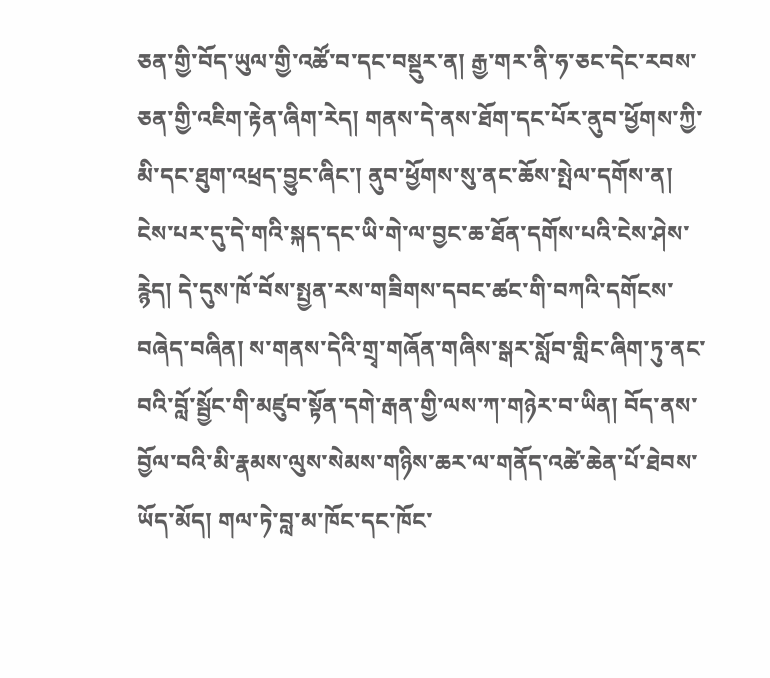ཅན་གྱི་བོད་ཡུལ་གྱི་འཚོ་བ་དང་བསྡུར་ན། རྒྱ་གར་ནི་ཧ་ཅང་དེང་རབས་ཅན་གྱི་འཇིག་རྟེན་ཞིག་རེད། གནས་དེ་ནས་ཐོག་དང་པོར་ནུབ་ཕྱོགས་ཀྱི་མི་དང་ཐུག་འཕྲད་བྱུང་ཞིང་། ནུབ་ཕྱོགས་སུ་ནང་ཆོས་སྤེལ་དགོས་ན། ངེས་པར་དུ་དེ་གའི་སྐད་དང་ཡི་གེ་ལ་བྱང་ཆ་ཐོན་དགོས་པའི་ངེས་ཤེས་རྙེད། དེ་དུས་ཁོ་བོས་སྤྱན་རས་གཟིགས་དབང་ཚང་གི་བཀའི་དགོངས་བཞེད་བཞིན། ས་གནས་དེའི་གྲྭ་གཞོན་གཞིས་སྒར་སློབ་གླིང་ཞིག་ཏུ་ནང་བའི་བློ་སྦྱོང་གི་མཛུབ་སྟོན་དགེ་རྒན་གྱི་ལས་ཀ་གཉེར་བ་ཡིན། བོད་ནས་བྱོལ་བའི་མི་རྣམས་ལུས་སེམས་གཉིས་ཆར་ལ་གནོད་འཚེ་ཆེན་པོ་ཐེབས་ཡོད་མོད། གལ་ཏེ་བླ་མ་ཁོང་དང་ཁོང་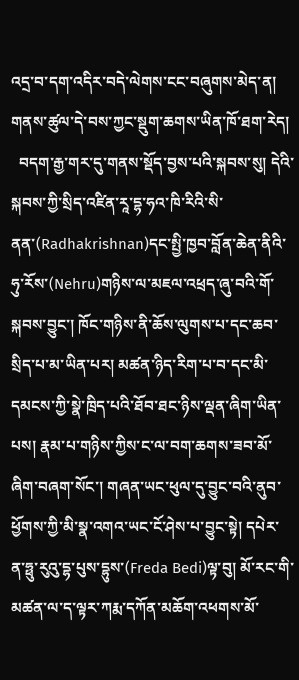འདྲ་བ་དག་འདིར་བདེ་ལེགས་ངང་བཞུགས་མེད་ན། གནས་ཚུལ་དེ་བས་ཀྱང་སྡུག་ཆགས་ཡིན་ཁོ་ཐག་རེད།
  བདག་རྒྱ་གར་དུ་གནས་སྡོད་བྱས་པའི་སྐབས་སུ། དེའི་སྐབས་ཀྱི་སྲིད་འཛིན་རཱ་དྷ་ཧའ་ཁི་རིའི་སི་ནན་(Radhakrishnan)དང་སྤྱི་ཁྱབ་བློན་ཆེན་ནིའི་ཧུ་རོས་(Nehru)གཉིས་ལ་མཇལ་འཕྲད་ཞུ་བའི་གོ་སྐབས་བྱུང་། ཁོང་གཉིས་ནི་ཆོས་ལུགས་པ་དང་ཆབ་སྲིད་པ་མ་ཡིན་པར། མཚན་ཉིད་རིག་པ་བ་དང་མི་དམངས་ཀྱི་སྣེ་ཁྲིད་པའི་ཐོབ་ཐང་ཉིས་ལྡན་ཞིག་ཡིན་པས། རྣམ་པ་གཉིས་ཀྱིས་ང་ལ་བག་ཆགས་ཟབ་མོ་ཞིག་བཞག་སོང་། གཞན་ཡང་ཕུལ་དུ་བྱུང་བའི་ནུབ་ཕྱོགས་ཀྱི་མི་སྣ་འགའ་ཡང་ངོ་ཤེས་པ་བྱུང་སྟེ། དཔེར་ན་ཧྥུ་རུའུ་དྷ་པུས་དྷུས་(Freda Bedi)ལྟ་བུ། མོ་རང་གི་མཚན་ལ་ད་ལྟར་ཀརྨ་དཀོན་མཆོག་འཕགས་མོ་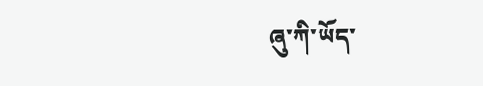ཞུ་ཀི་ཡོད་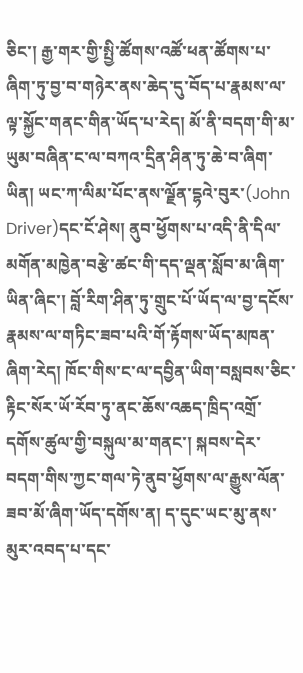ཅིང་། རྒྱ་གར་གྱི་སྤྱི་ཚོགས་འཚོ་ཕན་ཚོགས་པ་ཞིག་ཏུ་བྱ་བ་གཉེར་ནས་ཆེད་དུ་བོད་པ་རྣམས་ལ་ལྟ་སྐྱོང་གནང་གིན་ཡོད་པ་རེད། མོ་ནི་བདག་གི་མ་ཡུམ་བཞིན་ང་ལ་བཀའ་དྲིན་ཤིན་ཏུ་ཆེ་བ་ཞིག་ཡིན། ཡང་ཀ་ལིམ་པོང་ནས་ལྗོན་དྷའེ་བུར་(John Driver)དང་ངོ་ཤེས། ནུབ་ཕྱོགས་པ་འདི་ནི་དིལ་མགོན་མཁྱེན་བརྩེ་ཚང་གི་དད་ལྡན་སློབ་མ་ཞིག་ཡིན་ཞིང་། བློ་རིག་ཤིན་ཏུ་གྲུང་པོ་ཡོད་ལ་བྱ་དངོས་རྣམས་ལ་གཏིང་ཟབ་པའི་གོ་རྟོགས་ཡོད་མཁན་ཞིག་རེད། ཁོང་གིས་ང་ལ་དབྱིན་ཡིག་བསླབས་ཅིང་རྟིང་སོར་ཡོ་རོབ་ཏུ་ནང་ཆོས་འཆད་ཁྲིད་འགྲོ་དགོས་ཚུལ་གྱི་བསྐུལ་མ་གནང་། སྐབས་དེར་བདག་གིས་ཀྱང་གལ་ཏེ་ནུབ་ཕྱོགས་ལ་རྒྱུས་ལོན་ཟབ་མོ་ཞིག་ཡོད་དགོས་ན། ད་དུང་ཡང་མུ་ནས་མུར་འབད་པ་དང་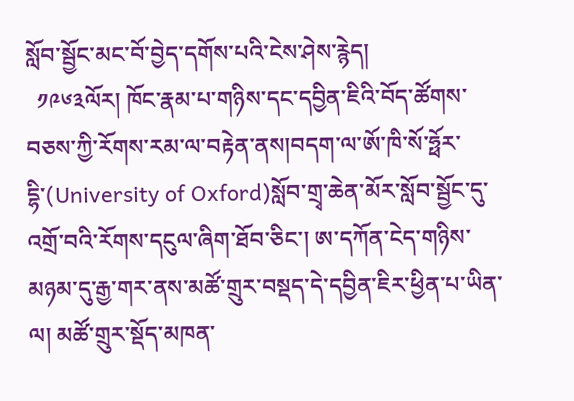སློབ་སྦྱོང་མང་བོ་བྱེད་དགོས་པའི་ངེས་ཤེས་རྙེད།
  ༡༩༦༣ལོར། ཁོང་རྣམ་པ་གཉིས་དང་དབྱིན་ཇིའི་བོད་ཚོགས་བཅས་ཀྱི་རོགས་རམ་ལ་བརྟེན་ནས།བདག་ལ་ཨོ་ཁི་སོ་ཧྥོར་དྷི་(University of Oxford)སློབ་གྲྭ་ཆེན་མོར་སློབ་སྦྱོང་དུ་འགྲོ་བའི་རོགས་དངུལ་ཞིག་ཐོབ་ཅིང་། ཨ་དཀོན་ངེད་གཉིས་མཉམ་དུ་རྒྱ་གར་ནས་མཚོ་གྲུར་བསྡད་དེ་དབྱིན་ཇིར་ཕྱིན་པ་ཡིན་ལ། མཚོ་གྲུར་སྡོད་མཁན་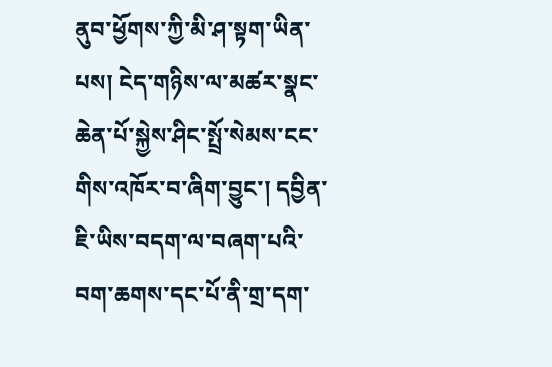ནུབ་ཕྱོགས་ཀྱི་མི་ཤ་སྟག་ཡིན་པས། ངེད་གཉིས་ལ་མཚར་སྣང་ཆེན་པོ་སྐྱེས་ཤིང་སྤྲོ་སེམས་ངང་གིས་འཁོར་བ་ཞིག་བྱུང་། དབྱིན་ཇི་ཡིས་བདག་ལ་བཞག་པའི་བག་ཆགས་དང་པོ་ནི་གྲ་དག་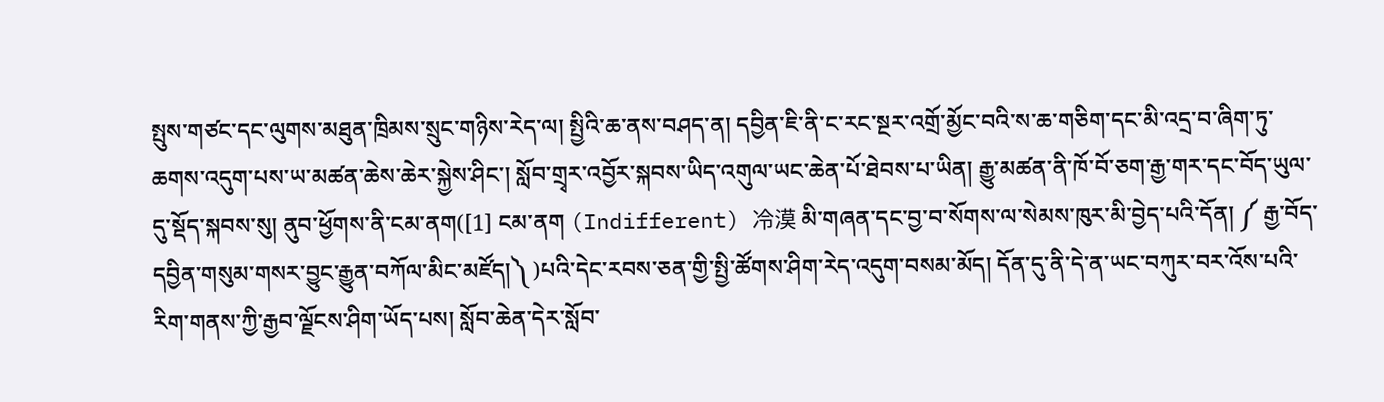སྤུས་གཙང་དང་ལུགས་མཐུན་ཁྲིམས་སྲུང་གཉིས་རེད་ལ། སྤྱིའི་ཆ་ནས་བཤད་ན། དབྱིན་ཇི་ནི་ང་རང་སྔར་འགྲོ་མྱོང་བའི་ས་ཆ་གཅིག་དང་མི་འདྲ་བ་ཞིག་ཏུ་ཆགས་འདུག་པས་ཡ་མཚན་ཆེས་ཆེར་སྐྱེས་ཤིང་། སློབ་གྲྭར་འབྱོར་སྐབས་ཡིད་འགུལ་ཡང་ཆེན་པོ་ཐེབས་པ་ཡིན། རྒྱུ་མཚན་ནི་ཁོ་བོ་ཅག་རྒྱ་གར་དང་བོད་ཡུལ་དུ་སྡོད་སྐབས་སུ། ནུབ་ཕྱོགས་ནི་ངམ་ནག([1] ངམ་ནག (Indifferent) 冷漠 མི་གཞན་དང་བྱ་བ་སོགས་ལ་སེམས་ཁུར་མི་བྱེད་པའི་དོན། ༼ རྒྱ་བོད་དབྱིན་གསུམ་གསར་བྱུང་རྒྱུན་བཀོལ་མིང་མཛོད།༽ )པའི་དེང་རབས་ཅན་གྱི་སྤྱི་ཚོགས་ཤིག་རེད་འདུག་བསམ་མོད། དོན་དུ་ནི་དེ་ན་ཡང་བཀུར་བར་འོས་པའི་རིག་གནས་ཀྱི་རྒྱབ་ལྗོངས་ཤིག་ཡོད་པས། སློབ་ཆེན་དེར་སློབ་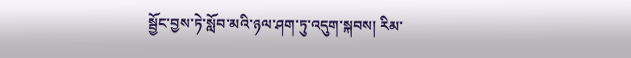སྦྱོང་བྱས་ཏེ་སློབ་མའི་ཉལ་ཤག་ཏུ་འདུག་སྐབས། རིམ་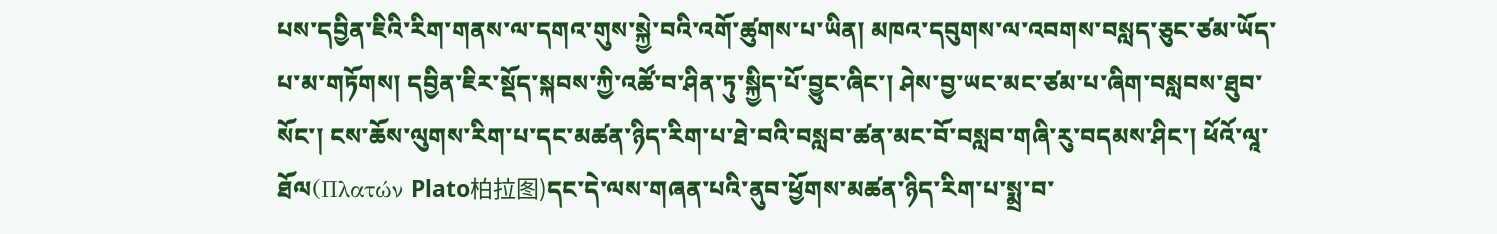པས་དབྱིན་ཇིའི་རིག་གནས་ལ་དགའ་གུས་སྐྱེ་བའི་འགོ་ཚུགས་པ་ཡིན། མཁའ་དབུགས་ལ་འབགས་བསླད་ཅུང་ཙམ་ཡོད་པ་མ་གཏོགས། དབྱིན་ཇིར་སྡོད་སྐབས་ཀྱི་འཚོ་བ་ཤིན་ཏུ་སྐྱིད་པོ་བྱུང་ཞིང་། ཤེས་བྱ་ཡང་མང་ཙམ་པ་ཞིག་བསླབས་ཐུབ་སོང་། ངས་ཆོས་ལུགས་རིག་པ་དང་མཚན་ཉིད་རིག་པ་ཐེ་བའི་བསླབ་ཚན་མང་བོ་བསླབ་གཞི་རུ་བདམས་ཤིང་། ཕོའོ་ལཱ་ཐོལ(Πλατών Plato柏拉图)དང་དེ་ལས་གཞན་པའི་ནུབ་ཕྱོགས་མཚན་ཉིད་རིག་པ་སྨྲ་བ་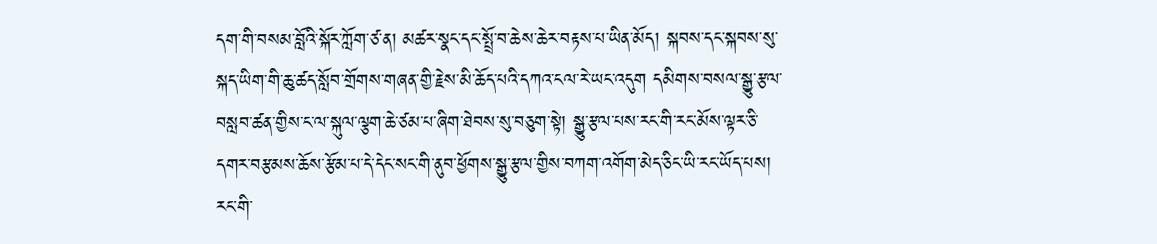དག་གི་བསམ་བློའི་སྐོར་ཀློག་ཙ་ན། མཚར་སྣང་དང་སྤྲོ་བ་ཆེས་ཆེར་བརྟས་པ་ཡིན་མོད། སྐབས་དང་སྐབས་སུ་སྐད་ཡིག་གི་ཆུ་ཚད་སློབ་གྲོགས་གཞན་གྱི་རྗེས་མི་ཆོད་པའི་དཀའ་ངལ་རེ་ཡང་འདུག དམིགས་བསལ་སྒྱུ་རྩལ་བསླབ་ཚན་གྱིས་ང་ལ་སྐུལ་ལྕག་ཆེ་ཙམ་པ་ཞིག་ཐེབས་སུ་བཅུག་སྟེ། སྒྱུ་རྩལ་པས་རང་གི་རང་མོས་ལྟར་ཅི་དགར་བརྩམས་ཆོས་རྩོམ་པ་དེ་དེང་སང་གི་ནུབ་ཕྱོགས་སྒྱུ་རྩལ་གྱིས་བཀག་འགོག་མེད་ཅིང་ཡི་རང་ཡོད་པས། རང་གི་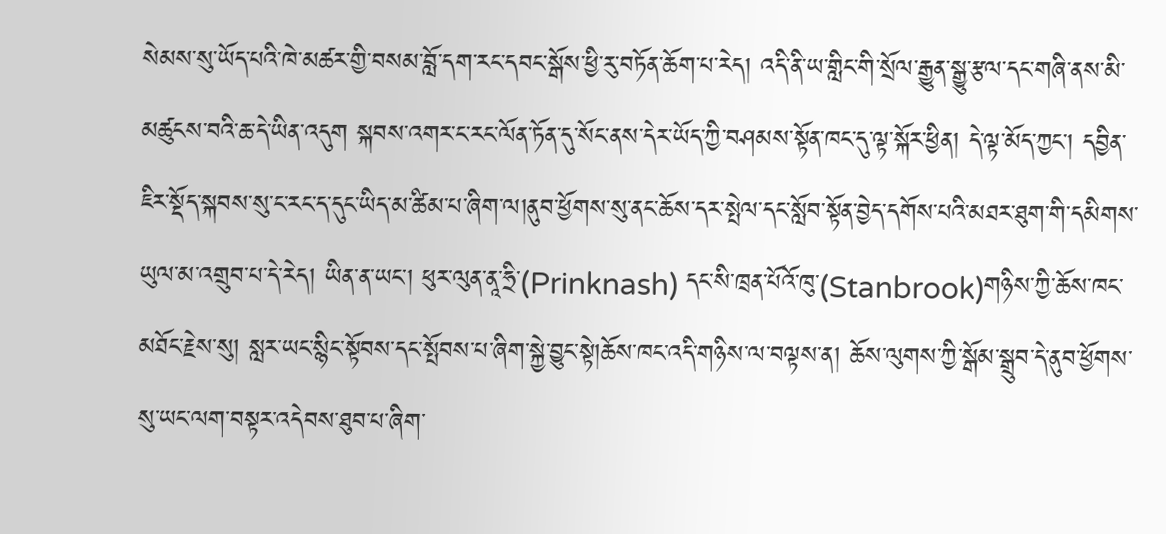སེམས་སུ་ཡོད་པའི་ཁེ་མཚར་གྱི་བསམ་བློ་དག་རང་དབང་སྒོས་ཕྱི་རུ་བཏོན་ཆོག་པ་རེད། འདི་ནི་ཡ་གླིང་གི་སྲོལ་རྒྱུན་སྒྱུ་རྩལ་དང་གཞི་ནས་མི་མཚུངས་བའི་ཆ་དེ་ཡིན་འདུག སྐབས་འགར་ང་རང་ལོན་ཏོན་དུ་སོང་ནས་དེར་ཡོད་ཀྱི་བཤམས་སྟོན་ཁང་དུ་ལྟ་སྐོར་ཕྱིན། དེ་ལྟ་མོད་ཀྱང་། དབྱིན་ཇིར་སྡོད་སྐབས་སུ་ང་རང་ད་དུང་ཡིད་མ་ཚིམ་པ་ཞིག་ལ།ནུབ་ཕྱོགས་སུ་ནང་ཆོས་དར་སྤེལ་དང་སློབ་སྟོན་བྱེད་དགོས་པའི་མཐར་ཐུག་གི་དམིགས་ཡུལ་མ་འགྲུབ་པ་དེ་རེད། ཡིན་ན་ཡང་། ཕུར་ལུན་ནཱ་ཧྲི་(Prinknash) དང་སི་ཁྲན་པོའོ་ཁུ་(Stanbrook)གཉིས་ཀྱི་ཆོས་ཁང་མཐོང་རྗེས་སུ། སླར་ཡང་སྙིང་སྟོབས་དང་སྤོབས་པ་ཞིག་སྐྱེ་བྱུང་སྟེ།ཆོས་ཁང་འདི་གཉིས་ལ་བལྟས་ན། ཆོས་ལུགས་ཀྱི་སྒོམ་སྒྲུབ་དེ་ནུབ་ཕྱོགས་སུ་ཡང་ལག་བསྟར་འདེབས་ཐུབ་པ་ཞིག་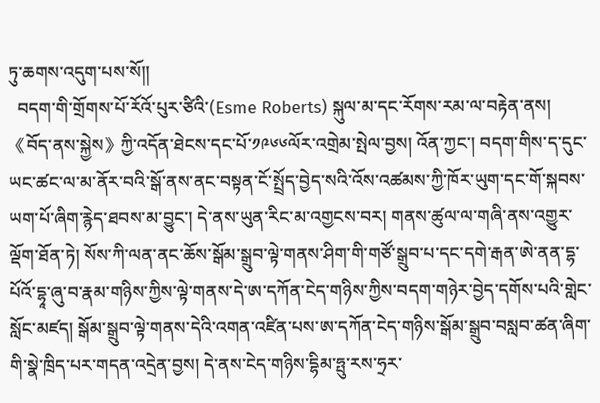ཏུ་ཆགས་འདུག་པས་སོ།།
  བདག་གི་གྲོགས་པོ་རོའོ་པུར་ཙིའི་(Esme Roberts) སྐུལ་མ་དང་རོགས་རམ་ལ་བརྟེན་ནས། 《བོད་ནས་སྐྱེས》ཀྱི་འདོན་ཐེངས་དང་པོ་༡༩༦༦ལོར་འགྲེམ་སྤེལ་བྱས། འོན་ཀྱང་། བདག་གིས་ད་དུང་ཡང་ཚང་ལ་མ་ནོར་བའི་སྒོ་ནས་ནང་བསྟན་ངོ་སྤྲོད་བྱེད་སའི་འོས་འཚམས་ཀྱི་ཁོར་ཡུག་དང་གོ་སྐབས་ཡག་པོ་ཞིག་རྙེད་ཐབས་མ་བྱུང་། དེ་ནས་ཡུན་རིང་མ་འགྱངས་བར། གནས་ཚུལ་ལ་གཞི་ནས་འགྱུར་ལྡོག་ཐོན་ཏེ། སོས་ཀི་ལན་ནང་ཆོས་སྒོམ་སྒྲུབ་ལྟེ་གནས་ཤིག་གི་གཙོ་སྒྲུབ་པ་དང་དགེ་རྒན་ཨེ་ནན་དྷ་པོའོ་དྷཱ་ཞུ་བ་རྣམ་གཉིས་ཀྱིས་ལྟེ་གནས་དེ་ཨ་དཀོན་ངེད་གཉིས་ཀྱིས་བདག་གཉེར་བྱེད་དགོས་པའི་གླེང་སློང་མཛད། སྒོམ་སྒྲུབ་ལྟེ་གནས་དེའི་འགན་འཛིན་པས་ཨ་དཀོན་ངེད་གཉིས་སྒོམ་སྒྲུབ་བསླབ་ཚན་ཞིག་གི་སྣེ་ཁྲིད་པར་གདན་འདྲེན་བྱས། དེ་ནས་ངེད་གཉིས་དྷིམ་ཧྤུ་རས་ཧྲར་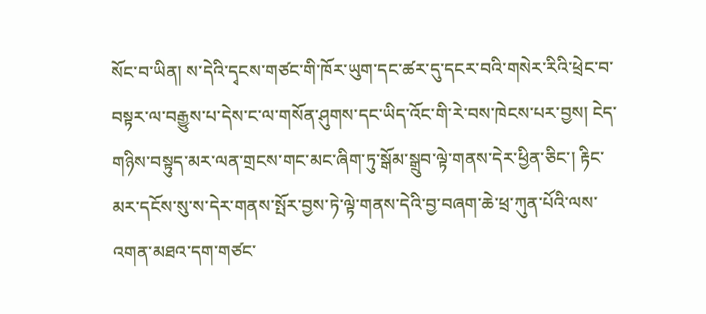སོང་བ་ཡིན། ས་དེའི་དྭངས་གཙང་གི་ཁོར་ཡུག་དང་ཚར་དུ་དངར་བའི་གསེར་རིའི་ཕྲེང་བ་བསྟར་ལ་བརྒྱུས་པ་དེས་ང་ལ་གསོན་ཤུགས་དང་ཡིད་འོང་གི་རེ་བས་ཁེངས་པར་བྱས། ངེད་གཉིས་བསྟུད་མར་ལན་གྲངས་གང་མང་ཞིག་ཏུ་སྒོམ་སྒྲུབ་ལྟེ་གནས་དེར་ཕྱིན་ཅིང་། རྟིང་མར་དངོས་སུ་ས་དེར་གནས་སྤོར་བྱས་ཏེ་ལྟེ་གནས་དེའི་བྱ་བཞག་ཆེ་ཕྲ་ཀུན་པོའི་ལས་འགན་མཐའ་དག་གཙང་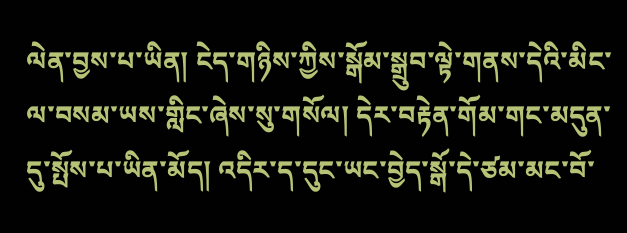ལེན་བྱས་པ་ཡིན། ངེད་གཉིས་ཀྱིས་སྒོམ་སྒྲུབ་ལྟེ་གནས་དེའི་མིང་ལ་བསམ་ཡས་གླིང་ཞེས་སུ་གསོལ། དེར་བརྟེན་གོམ་གང་མདུན་དུ་སྤོས་པ་ཡིན་མོད། འདིར་ད་དུང་ཡང་བྱེད་སྒོ་དེ་ཙམ་མང་བོ་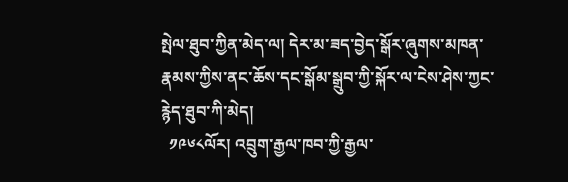སྤེལ་ཐུབ་ཀྱིན་མེད་ལ། དེར་མ་ཟད་བྱེད་སྒོར་ཞུགས་མཁན་རྣམས་ཀྱིས་ནང་ཆོས་དང་སྒོམ་སྒྲུབ་ཀྱི་སྐོར་ལ་ངེས་ཤེས་ཀྱང་རྙེད་ཐུབ་ཀི་མེད།
  ༡༩༦༨ལོར། འབྲུག་རྒྱལ་ཁབ་ཀྱི་རྒྱལ་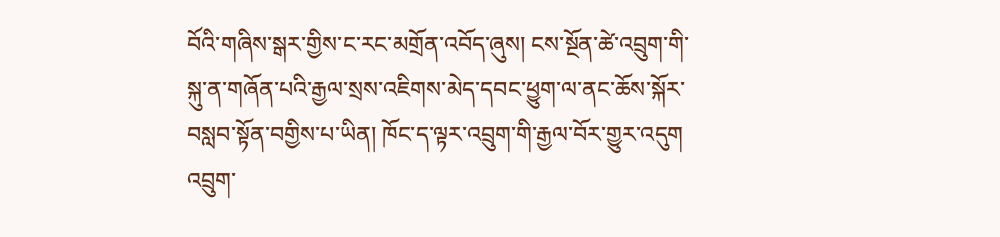བོའི་གཞིས་སྒར་གྱིས་ང་རང་མགྲོན་འབོད་ཞུས། ངས་སྔོན་ཚེ་འབྲུག་གི་སྐུ་ན་གཞོན་པའི་རྒྱལ་སྲས་འཇིགས་མེད་དབང་ཕྱུག་ལ་ནང་ཆོས་སྐོར་བསླབ་སྟོན་བགྱིས་པ་ཡིན། ཁོང་ད་ལྟར་འབྲུག་གི་རྒྱལ་བོར་གྱུར་འདུག འབྲུག་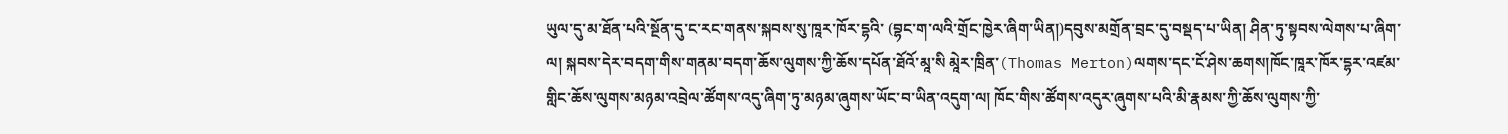ཡུལ་དུ་མ་ཐོན་པའི་སྔོན་དུ་ང་རང་གནས་སྐབས་སུ་ཁཱར་ཁོར་དྷའི་ (བྷང་ག་ལའི་གྲོང་ཁྱེར་ཞིག་ཡིན།)དབུས་མགྲོན་བྲང་དུ་བསྡད་པ་ཡིན། ཤིན་ཏུ་སྟབས་ལེགས་པ་ཞིག་ལ། སྐབས་དེར་བདག་གིས་གནམ་བདག་ཆོས་ལུགས་ཀྱི་ཆོས་དཔོན་ཐོའོ་མཱ་སི མཱེར་ཁྲིན་(Thomas Merton)ལགས་དང་ངོ་ཤེས་ཆགས།ཁོང་ཁཱར་ཁོར་དྷར་འཛམ་གླིང་ཆོས་ལུགས་མཉམ་འབྲེལ་ཚོགས་འདུ་ཞིག་ཏུ་མཉམ་ཞུགས་ཡོང་བ་ཡིན་འདུག་ལ། ཁོང་གིས་ཚོགས་འདུར་ཞུགས་པའི་མི་རྣམས་ཀྱི་ཆོས་ལུགས་ཀྱི་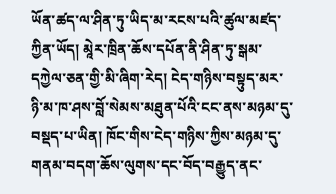ཡོན་ཚད་ལ་ཤིན་ཏུ་ཡིད་མ་རངས་པའི་ཚུལ་མཛད་ཀྱིན་ཡོད། མཱེར་ཁྲིན་ཆོས་དཔོན་ནི་ཤིན་ཏུ་སྒམ་དཀྱེལ་ཅན་གྱི་མི་ཞིག་རེད། ངེད་གཉིས་བསྟུད་མར་ཉི་མ་ཁ་ཤས་བློ་སེམས་མཐུན་པོའི་ངང་ནས་མཉམ་དུ་བསྡད་པ་ཡིན། ཁོང་གིས་ངེད་གཉིས་ཀྱིས་མཉམ་དུ་གནམ་བདག་ཆོས་ལུགས་དང་བོད་བརྒྱུད་ནང་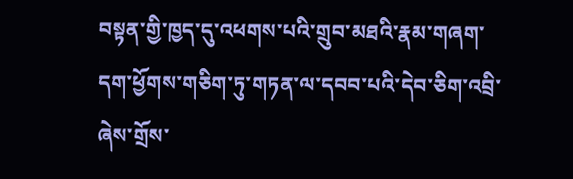བསྟན་གྱི་ཁྱད་དུ་འཕགས་པའི་གྲུབ་མཐའི་རྣམ་གཞག་དག་ཕྱོགས་གཅིག་ཏུ་གཏན་ལ་དབབ་པའི་དེབ་ཅིག་འབྲི་ཞེས་གྲོས་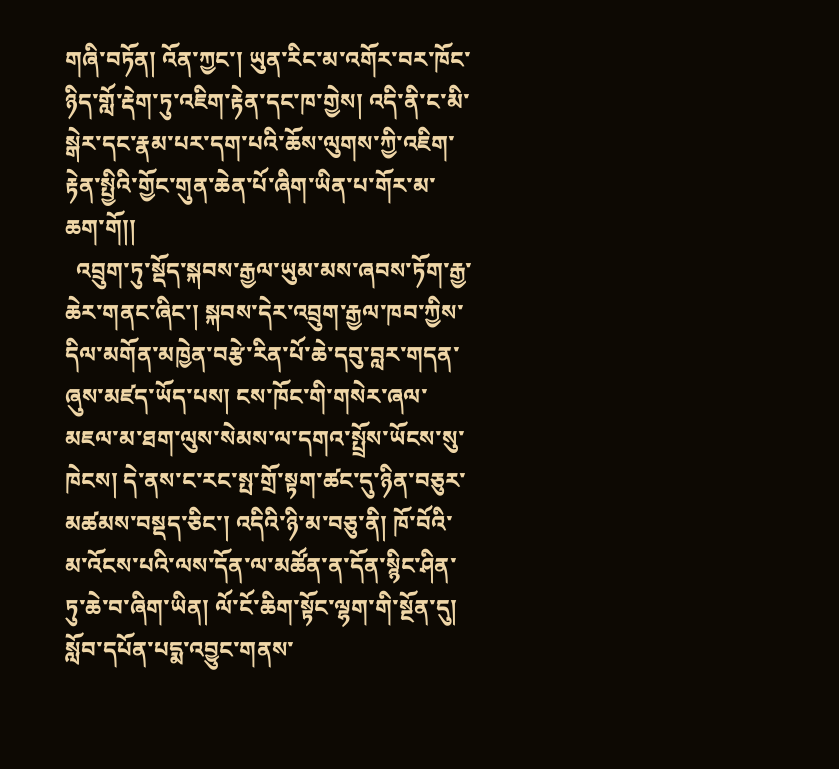གཞི་བཏོན། འོན་ཀྱང་། ཡུན་རིང་མ་འགོར་བར་ཁོང་ཉིད་གློ་རྡེག་ཏུ་འཇིག་རྟེན་དང་ཁ་གྱེས། འདི་ནི་ང་མི་སྒེར་དང་རྣམ་པར་དག་པའི་ཆོས་ལུགས་ཀྱི་འཇིག་རྟེན་སྤྱིའི་གྱོང་གུན་ཆེན་པོ་ཞིག་ཡིན་པ་གོར་མ་ཆག་གོ།།
  འབྲུག་ཏུ་སྡོད་སྐབས་རྒྱལ་ཡུམ་མས་ཞབས་ཏོག་རྒྱ་ཆེར་གནང་ཞིང་། སྐབས་དེར་འབྲུག་རྒྱལ་ཁབ་ཀྱིས་དིལ་མགོན་མཁྱེན་བརྩེ་རིན་པོ་ཆེ་དབུ་བླར་གདན་ཞུས་མཛད་ཡོད་པས། ངས་ཁོང་གི་གསེར་ཞལ་མཇལ་མ་ཐག་ལུས་སེམས་ལ་དགའ་སྤྲོས་ཡོངས་སུ་ཁེངས། དེ་ནས་ང་རང་སྤ་གྲོ་སྟག་ཚང་དུ་ཉིན་བཅུར་མཚམས་བསྡད་ཅིང་། འདིའི་ཉི་མ་བཅུ་ནི། ཁོ་བོའི་མ་འོངས་པའི་ལས་དོན་ལ་མཚོན་ན་དོན་སྙིང་ཤིན་ཏུ་ཆེ་བ་ཞིག་ཡིན། ལོ་ངོ་ཆིག་སྟོང་ལྷག་གི་སྔོན་དུ། སློབ་དཔོན་པདྨ་འབྱུང་གནས་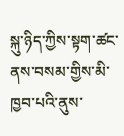སྐུ་ཉིད་ཀྱིས་སྟག་ཚང་ནས་བསམ་གྱིས་མི་ཁྱབ་པའི་ནུས་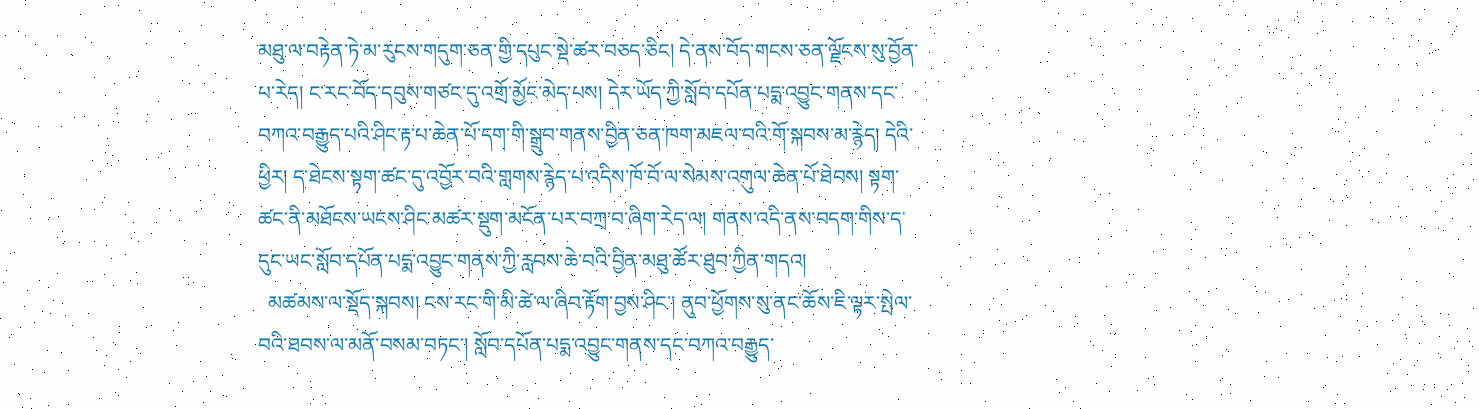མཐུ་ལ་བརྟེན་ཏེ་མ་རུངས་གདུག་ཅན་གྱི་དཔུང་སྡེ་ཚར་བཅད་ཅིང། དེ་ནས་བོད་གངས་ཅན་ལྗོངས་སུ་བྱོན་པ་རེད། ང་རང་བོད་དབུས་གཙང་དུ་འགྲོ་མྱོང་མེད་པས། དེར་ཡོད་ཀྱི་སློབ་དཔོན་པདྨ་འབྱུང་གནས་དང་བཀའ་བརྒྱུད་པའི་ཤིང་རྟ་པ་ཆེན་པོ་དག་གི་སྒྲུབ་གནས་བྱིན་ཅན་ཁག་མཇལ་བའི་གོ་སྐབས་མ་རྙེད། དེའི་ཕྱིར། ད་ཐེངས་སྟག་ཚང་དུ་འབྱོར་བའི་གླགས་རྙེད་པ་འདིས་ཁོ་བོ་ལ་སེམས་འགུལ་ཆེན་པོ་ཐེབས། སྟག་ཚང་ནི་མཐོངས་ཡངས་ཤིང་མཚར་སྡུག་མངོན་པར་བཀྲ་བ་ཞིག་རེད་ལ། གནས་འདི་ནས་བདག་གིས་ད་དུང་ཡང་སློབ་དཔོན་པདྨ་འབྱུང་གནས་ཀྱི་རླབས་ཆེ་བའི་བྱིན་མཐུ་ཚོར་ཐུབ་ཀྱིན་གདའ།
  མཚམས་ལ་སྡོད་སྐབས། ངས་རང་གི་མི་ཚེ་ལ་ཞིབ་རྟོག་བྱས་ཤིང་། ནུབ་ཕྱོགས་སུ་ནང་ཆོས་ཇི་ལྟར་སྤེལ་བའི་ཐབས་ལ་མནོ་བསམ་བཏང་། སློབ་དཔོན་པདྨ་འབྱུང་གནས་དང་བཀའ་བརྒྱུད་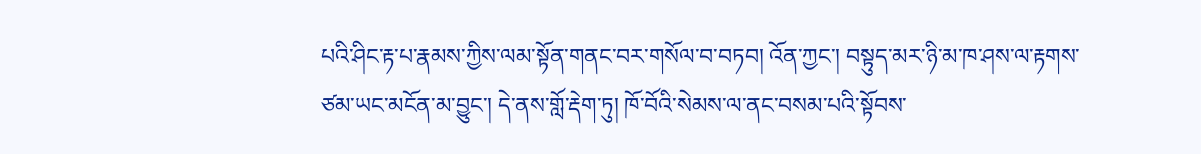པའི་ཤིང་རྟ་པ་རྣམས་ཀྱིས་ལམ་སྟོན་གནང་བར་གསོལ་བ་བཏབ། འོན་ཀྱང་། བསྟུད་མར་ཉི་མ་ཁ་ཤས་ལ་རྟགས་ཙམ་ཡང་མངོན་མ་བྱུང་། དེ་ནས་གློ་རྡེག་ཏུ། ཁོ་བོའི་སེམས་ལ་ནང་བསམ་པའི་སྟོབས་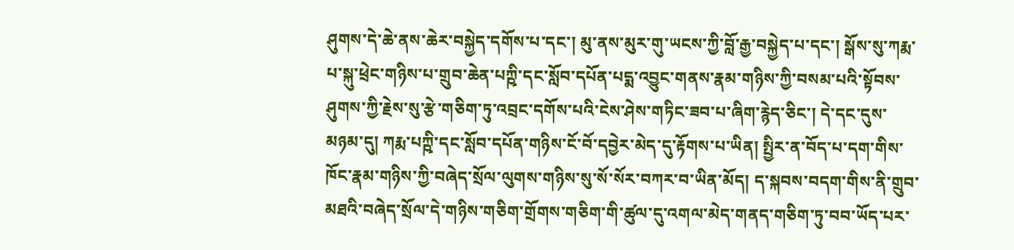ཤུགས་དེ་ཆེ་ནས་ཆེར་བསྐྱེད་དགོས་པ་དང་། མུ་ནས་མུར་གུ་ཡངས་ཀྱི་བློ་རྒྱ་བསྐྱེད་པ་དང་། སྒོས་སུ་ཀརྨ་པ་སྐུ་ཕྲེང་གཉིས་པ་གྲུབ་ཆེན་པཀྵི་དང་སློབ་དཔོན་པདྨ་འབྱུང་གནས་རྣམ་གཉིས་ཀྱི་བསམ་པའི་སྟོབས་ཤུགས་ཀྱི་རྗེས་སུ་རྩེ་གཅིག་ཏུ་འབྲང་དགོས་པའི་ངེས་ཤེས་གཏིང་ཟབ་པ་ཞིག་རྙེད་ཅིང་། དེ་དང་དུས་མཉམ་དུ། ཀརྨ་པཀྵི་དང་སློབ་དཔོན་གཉིས་ངོ་བོ་དབྱེར་མེད་དུ་རྟོགས་པ་ཡིན། སྤྱིར་ན་བོད་པ་དག་གིས་ཁོང་རྣམ་གཉིས་ཀྱི་བཞེད་སྲོལ་ལུགས་གཉིས་སུ་སོ་སོར་བཀར་བ་ཡིན་མོད། ད་སྐབས་བདག་གིས་ནི་གྲུབ་མཐའི་བཞེད་སྲོལ་དེ་གཉིས་གཅིག་གྲོགས་གཅིག་གི་ཚུལ་དུ་འགལ་མེད་གནད་གཅིག་ཏུ་བབ་ཡོད་པར་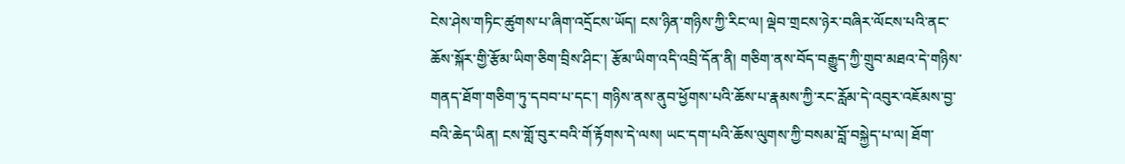ངེས་ཤེས་གཏིང་ཚུགས་པ་ཞིག་འདྲོངས་ཡོད། ངས་ཉིན་གཉིས་ཀྱི་རིང་ལ། ལྡེབ་གྲངས་ཉེར་བཞིར་ལོངས་པའི་ནང་ཆོས་སྐོར་གྱི་རྩོམ་ཡིག་ཅིག་བྲིས་ཤིང་། རྩོམ་ཡིག་འདི་འབྲི་དོན་ནི། གཅིག་ནས་བོད་བརྒྱུད་ཀྱི་གྲུབ་མཐའ་དེ་གཉིས་གནད་ཐོག་གཅིག་ཏུ་དབབ་པ་དང་། གཉིས་ནས་ནུབ་ཕྱོགས་པའི་ཆོས་པ་རྣམས་ཀྱི་རང་རློམ་དེ་འབུར་འཇོམས་བྱ་བའི་ཆེད་ཡིན། ངས་གློ་བུར་བའི་གོ་རྟོགས་དེ་ལས། ཡང་དག་པའི་ཆོས་ལུགས་ཀྱི་བསམ་བློ་བསྐྱེད་པ་ལ། ཐོག་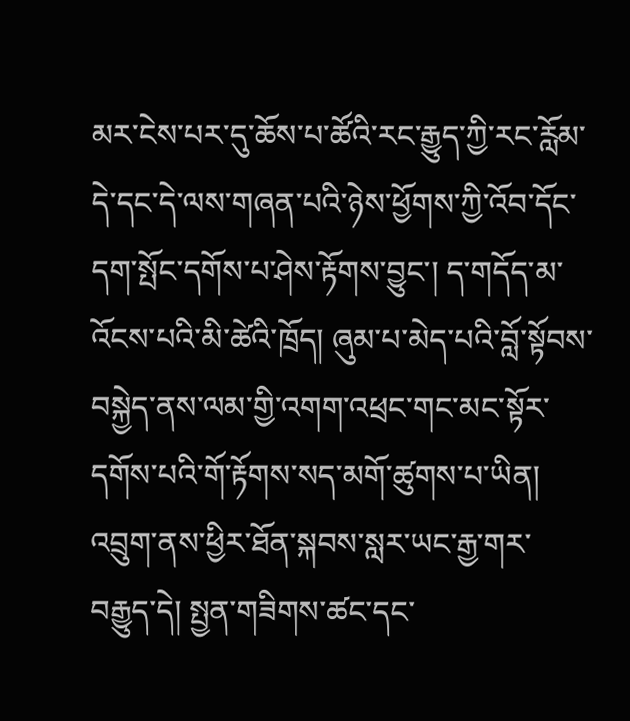མར་ངེས་པར་དུ་ཆོས་པ་ཚོའི་རང་རྒྱུད་ཀྱི་རང་རློམ་དེ་དང་དེ་ལས་གཞན་པའི་ཉེས་ཕྱོགས་ཀྱི་འོབ་དོང་དག་སྤོང་དགོས་པ་ཤེས་རྟོགས་བྱུང་། ད་གདོད་མ་འོངས་པའི་མི་ཚེའི་ཁྲོད། ཞུམ་པ་མེད་པའི་བློ་སྟོབས་བསྐྱེད་ནས་ལམ་གྱི་འགག་འཕྲང་གང་མང་སྟོར་དགོས་པའི་གོ་རྟོགས་སད་མགོ་ཚུགས་པ་ཡིན། འབྲུག་ནས་ཕྱིར་ཐོན་སྐབས་སླར་ཡང་རྒྱ་གར་བརྒྱུད་དེ། སྤྱན་གཟིགས་ཚང་དང་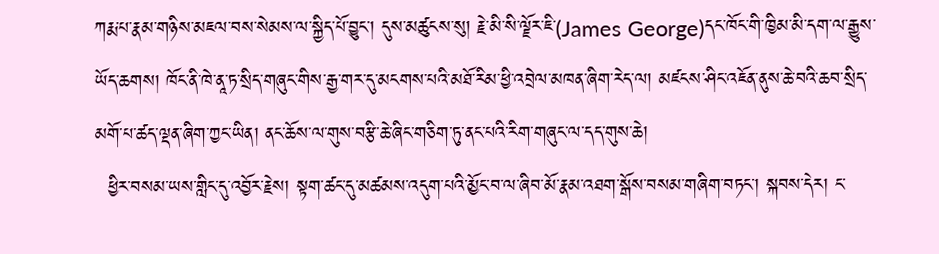ཀརྨ་པ་རྣམ་གཉིས་མཇལ་བས་སེམས་ལ་སྐྱིད་པོ་བྱུང་། དུས་མཚུངས་སུ། རྗེ་མི་སི་ལྗོར་ཇི་(James George)དང་ཁོང་གི་ཁྱིམ་མི་དག་ལ་རྒྱུས་ཡོད་ཆགས། ཁོང་ནི་ཁེ་ནཱ་ཏ་སྲིད་གཞུང་གིས་རྒྱ་གར་དུ་མངགས་པའི་མཐོ་རིམ་ཕྱི་འབྲེལ་མཁན་ཞིག་རེད་ལ། མཛངས་ཤིང་འཇོན་ནུས་ཆེ་བའི་ཆབ་སྲིད་མགོ་པ་ཚད་ལྡན་ཞིག་ཀྱང་ཡིན། ནང་ཆོས་ལ་གུས་བརྩི་ཆེ་ཞིང་གཅིག་ཏུ་ནང་པའི་རིག་གཞུང་ལ་དད་གུས་ཆེ།
  ཕྱིར་བསམ་ཡས་གླིང་དུ་འབྱོར་རྗེས། སྟག་ཚང་དུ་མཚམས་འདུག་པའི་མྱོང་བ་ལ་ཞིབ་མོ་རྣམ་འཐག་སྒོས་བསམ་གཞིག་བཏང་། སྐབས་དེར། ང་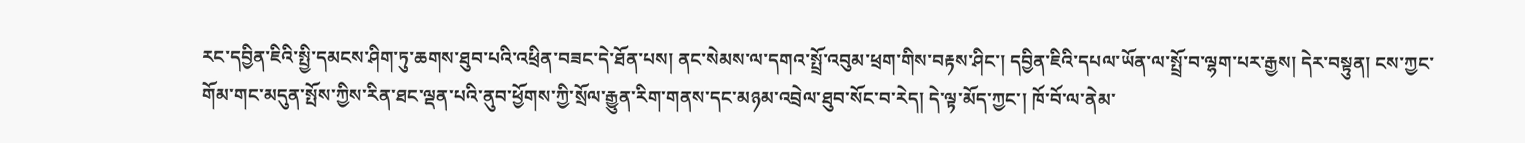རང་དབྱིན་ཇིའི་སྤྱི་དམངས་ཤིག་ཏུ་ཆགས་ཐུབ་པའི་འཕྲིན་བཟང་དེ་ཐོན་པས། ནང་སེམས་ལ་དགའ་སྤྲོ་འབུམ་ཕྲག་གིས་བརྟས་ཤིང་། དབྱིན་ཇིའི་དཔལ་ཡོན་ལ་སྤྲོ་བ་ལྷག་པར་རྒྱས། དེར་བསྟུན། ངས་ཀྱང་གོམ་གང་མདུན་སྤོས་ཀྱིས་རིན་ཐང་ལྡན་པའི་ནུབ་ཕྱོགས་ཀྱི་སྲོལ་རྒྱུན་རིག་གནས་དང་མཉམ་འབྲེལ་ཐུབ་སོང་བ་རེད། དེ་ལྟ་མོད་ཀྱང་། ཁོ་བོ་ལ་ནེམ་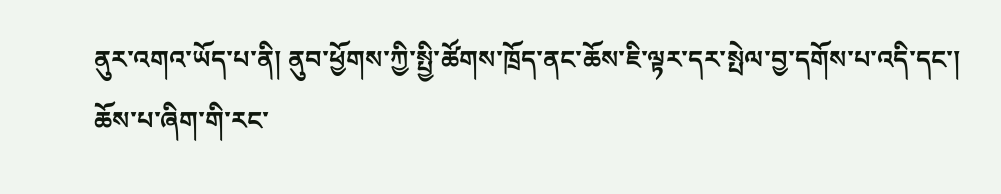ནུར་འགའ་ཡོད་པ་ནི། ནུབ་ཕྱོགས་ཀྱི་སྤྱི་ཚོགས་ཁྲོད་ནང་ཆོས་ཇི་ལྟར་དར་སྤེལ་བྱ་དགོས་པ་འདི་དང་། ཆོས་པ་ཞིག་གི་རང་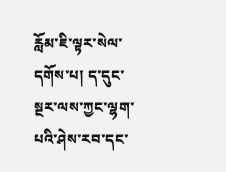རློམ་ཇི་ལྟར་སེལ་དགོས་པ། ད་དུང་སྔར་ལས་ཀྱང་ལྷག་པའི་ཤེས་རབ་དང་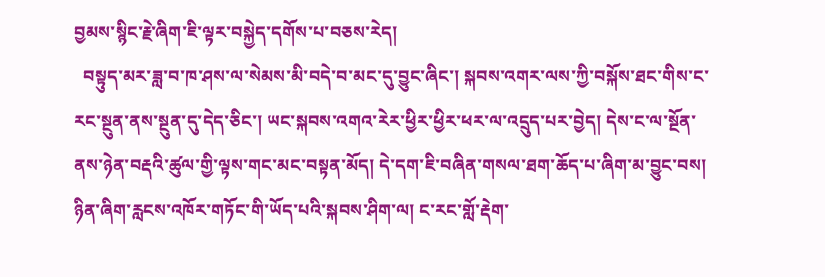བྱམས་སྙིང་རྗེ་ཞིག་ཇི་ལྟར་བསྐྱེད་དགོས་པ་བཅས་རེད།
  བསྟུད་མར་ཟླ་བ་ཁ་ཤས་ལ་སེམས་མི་བདེ་བ་མང་དུ་བྱུང་ཞིང་། སྐབས་འགར་ལས་ཀྱི་བསྐོས་ཐང་གིས་ང་རང་སྔུན་ནས་སྔུན་དུ་དེད་ཅིང་། ཡང་སྐབས་འགའ་རེར་ཕྱིར་ཕྱིར་ཕར་ལ་འདྲུད་པར་བྱེད། དེས་ང་ལ་སྔོན་ནས་ཉེན་བརྡའི་ཚུལ་གྱི་ལྟས་གང་མང་བསྟན་མོད། དེ་དག་ཇི་བཞིན་གསལ་ཐག་ཆོད་པ་ཞིག་མ་བྱུང་བས། ཉིན་ཞིག་རླངས་འཁོར་གཏོང་གི་ཡོད་པའི་སྐབས་ཤིག་ལ། ང་རང་གློ་རྡེག་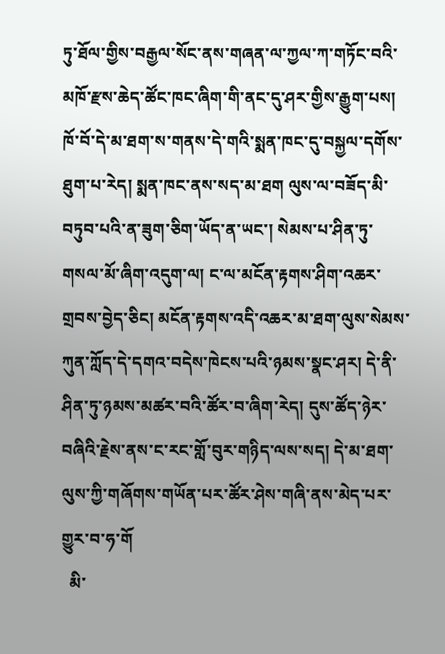ཏུ་ཐོལ་གྱིས་བརྒྱལ་སོང་ནས་གཞན་ལ་ཀྱལ་ཀ་གཏོང་བའི་མཁོ་རྫས་ཆེད་ཚོང་ཁང་ཞིག་གི་ནང་དུ་ཤར་གྱིས་རྒྱུག་པས། ཁོ་བོ་དེ་མ་ཐག་ས་གནས་དེ་གའི་སྨན་ཁང་དུ་བསྐྱལ་དགོས་ཐུག་པ་རེད། སྨན་ཁང་ནས་སད་མ་ཐག ལུས་ལ་བཟོད་མི་བཏུབ་པའི་ན་ཟུག་ཅིག་ཡོད་ན་ཡང་། སེམས་པ་ཤིན་ཏུ་གསལ་མོ་ཞིག་འདུག་ལ། ང་ལ་མངོན་རྟགས་ཤིག་འཆར་གྲབས་བྱེད་ཅིང། མངོན་རྟགས་འདི་འཆར་མ་ཐག་ལུས་སེམས་ཀུན་ཀློད་དེ་དགའ་བདེས་ཁེངས་པའི་ཉམས་སྣང་ཤར། དེ་ནི་ཤིན་ཏུ་ཉམས་མཚར་བའི་ཚོར་བ་ཞིག་རེད། དུས་ཚོད་ཉེར་བཞིའི་རྗེས་ནས་ང་རང་གློ་བུར་གཉིད་ལས་སད། དེ་མ་ཐག་ལུས་ཀྱི་གཞོགས་གཡོན་པར་ཚོར་ཤེས་གཞི་ནས་མེད་པར་གྱུར་བ་ཧ་གོ
  མི་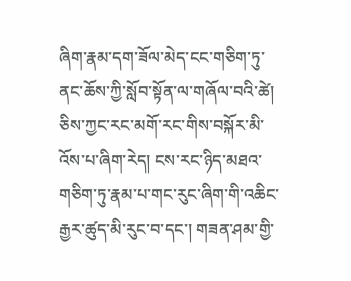ཞིག་རྣམ་དག་ཟོལ་མེད་ངང་གཅིག་ཏུ་ནང་ཆོས་ཀྱི་སློབ་སྟོན་ལ་གཞོལ་བའི་ཚེ། ཅིས་ཀྱང་རང་མགོ་རང་གིས་བསྐོར་མི་འོས་པ་ཞིག་རེད། ངས་རང་ཉིད་མཐའ་གཅིག་ཏུ་རྣམ་པ་གང་རུང་ཞིག་གི་འཆིང་རྒྱར་ཚུད་མི་རུང་བ་དང་། གཟན་ཤམ་གྱི་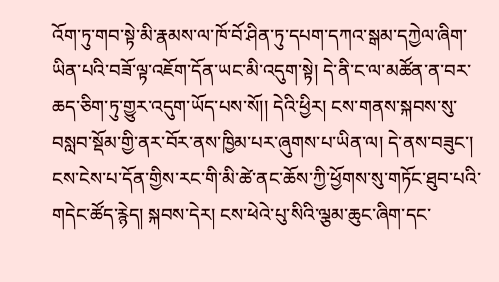འོག་ཏུ་གབ་སྟེ་མི་རྣམས་ལ་ཁོ་བོ་ཤིན་ཏུ་དཔག་དཀའ་སྒམ་དཀྱེལ་ཞིག་ཡིན་པའི་བཟོ་ལྟ་འཇོག་དོན་ཡང་མི་འདུག་སྟེ། དེ་ནི་ང་ལ་མཚོན་ན་བར་ཆད་ཅིག་ཏུ་གྱུར་འདུག་ཡོད་པས་སོ།། དེའི་ཕྱིར། ངས་གནས་སྐབས་སུ་བསླབ་སྡོམ་གྱི་ནར་བོར་ནས་ཁྱིམ་པར་ཞུགས་པ་ཡིན་ལ། དེ་ནས་བཟུང་། ངས་ངེས་པ་དོན་གྱིས་རང་གི་མི་ཚེ་ནང་ཆོས་ཀྱི་ཕྱོགས་སུ་གཏོང་ཐུབ་པའི་གདེང་ཚོད་རྙེད། སྐབས་དེར། ངས་ཕེའེ་པུ་སིའི་ལྕམ་ཆུང་ཞིག་དང་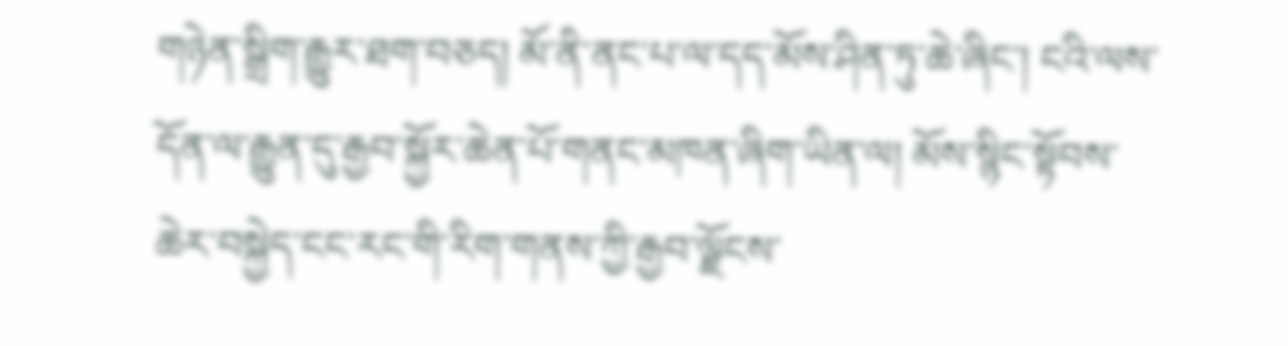གཉེན་སྒྲིག་རྒྱུར་ཐག་བཅད། མོ་ནི་ནང་པ་ལ་དད་མོས་ཤིན་ཏུ་ཆེ་ཞིང་། ངའི་ལས་དོན་ལ་རྒྱུན་དུ་རྒྱབ་སྐྱོར་ཆེན་པོ་གནང་མཁན་ཞིག་ཡིན་ལ། མོས་སྙིང་སྟོབས་ཆེར་བསྐྱེད་ངང་རང་གི་རིག་གནས་ཀྱི་རྒྱབ་ལྗོངས་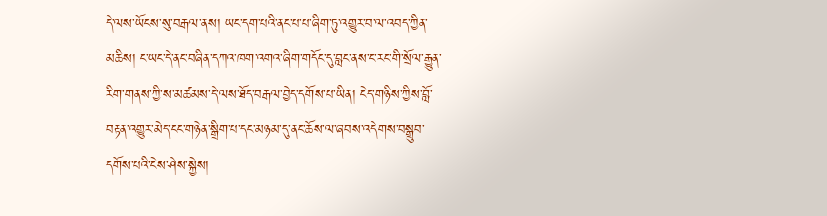དེ་ལས་ཡོངས་སུ་བརྒལ་ནས། ཡང་དག་པའི་ནང་པ་པ་ཞིག་ཏུ་འགྱུར་བ་ལ་འབད་ཀྱིན་མཆིས། ང་ཡང་དེ་ནང་བཞིན་དཀའ་ཁག་འགའ་ཞིག་གདོང་དུ་བླང་ནས་ང་རང་གི་སྲོལ་རྒྱུན་རིག་གནས་ཀྱི་ས་མཚམས་དེ་ལས་ཐོད་བརྒལ་བྱེད་དགོས་པ་ཡིན། ངེད་གཉིས་ཀྱིས་བློ་བརྟན་འགྱུར་མེད་ངང་གཉེན་སྒྲིག་པ་དང་མཉམ་དུ་ནང་ཆོས་ལ་ཞབས་འདེགས་བསྒྲུབ་དགོས་པའི་ངེས་ཤེས་སྐྱེས།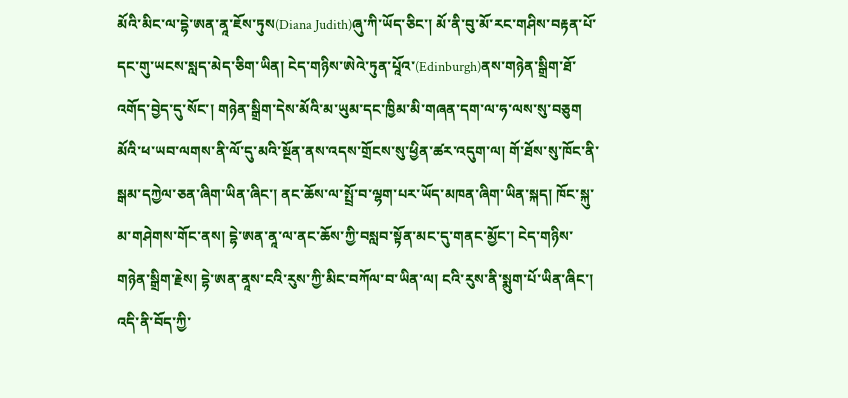མོའི་མིང་ལ་དྷེ་ཨན་ནཱ་ཇོས་ཏུས(Diana Judith)ཞུ་ཀི་ཡོད་ཅིང་། མོ་ནི་བུ་མོ་རང་གཤིས་བརྟན་པོ་དང་གུ་ཡངས་སླད་མེད་ཅིག་ཡིན། ངེད་གཉིས་ཨེའེ་ཏུན་པཱོའ་(Edinburgh)ནས་གཉེན་སྒྲིག་ཐོ་འགོད་བྱེད་དུ་སོང་། གཉེན་སྒྲིག་དེས་མོའི་མ་ཡུམ་དང་ཁྱིམ་མི་གཞན་དག་ལ་ཧ་ལས་སུ་བཅུག མོའི་ཕ་ཡབ་ལགས་ནི་ལོ་དུ་མའི་སྔོན་ནས་འདས་གྲོངས་སུ་ཕྱིན་ཚར་འདུག་ལ། གོ་ཐོས་སུ་ཁོང་ནི་སྒམ་དཀྱེལ་ཅན་ཞིག་ཡིན་ཞིང་། ནང་ཆོས་ལ་སྤྲོ་བ་ལྷག་པར་ཡོད་མཁན་ཞིག་ཡིན་སྐད། ཁོང་སྐུ་མ་གཤེགས་གོང་ནས། དྷེ་ཨན་ནཱ་ལ་ནང་ཆོས་ཀྱི་བསླབ་སྟོན་མང་དུ་གནང་མྱོང་། ངེད་གཉིས་གཉེན་སྒྲིག་རྗེས། དྷེ་ཨན་ནཱས་ངའི་རུས་ཀྱི་མིང་བཀོལ་བ་ཡིན་ལ། ངའི་རུས་ནི་སྨུག་པོ་ཡིན་ཞིང་། འདི་ནི་བོད་ཀྱི་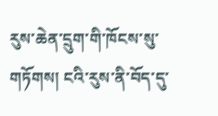རུས་ཆེན་དྲུག་གི་ཁོངས་སུ་གཏོགས། ངའི་རུས་ནི་བོད་དུ་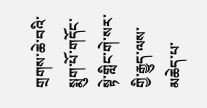གྲགས་ཆེ་བའི་སྨུག་པོ་གདོང་སྟེ་གླིང་གེ་སར་གྱི་རྒྱུད་ལས་མཆེད་པ་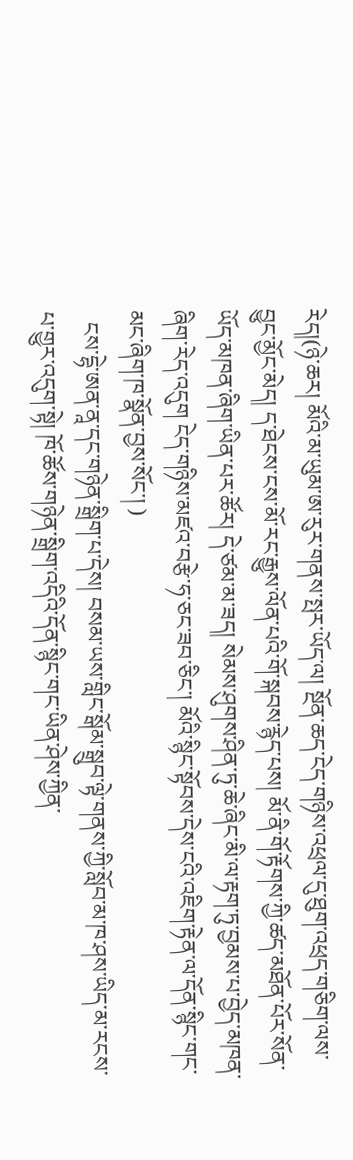རེད།(ཉེ་ཆར། མོའི་མ་ཡུམ་ཨ་རུར་གནས་སྤར་ཡོད་ལ། སྔོན་ཆད་ངེད་གཉིས་འཕྲལ་དུ་ཐུག་འཕྲད་གཅིག་ལས་བྱུང་མྱོང་མེད། ད་ཐེངས་ངས་མོ་རང་རྒྱུས་ལོན་པའི་གོ་སྐབས་རྙེད་པས། མོ་ནི་གོ་རྟོགས་ཀྱི་ཚད་མཐོན་པོར་སོན་ཡོད་མཁན་ཞིག་ཡིན་པར་ཚོར། དེ་ཙམ་མ་ཟད། སེམས་ཤུགས་ཤིན་ཏུ་ཆེ་ཞིང་མི་ལ་རྟག་ཏུ་བྱམས་པ་བྱེད་མཁན་ཞིག་རེད་འདུག ངེད་གཉིས་མཛའ་བརྩེ་ཧ་ཅང་ཟབ་ཅིང་། མོའི་སྙིང་སྟོབས་དེས་ངའི་འཇིག་རྟེན་ལ་དོན་སྙིང་གང་མང་ཞིག་ཁ་སྣོན་བྱས་སོང་། )
  ངས་དྷེ་ཨན་ནཱ་དང་གཉེན་སྒྲིག་པ་དེས། བསམ་ཡས་གླིང་སྒོམ་སྒྲུབ་ལྟེ་གནས་ཀྱི་སློབ་མ་ཁ་ཤས་ཡིད་མ་རངས་པ་གྱུར་འདུག་སྟེ། ཁོ་ཚོས་གཉེན་སྒྲིག་འདིའི་དོན་སྙིང་གང་ཡིན་ཤེས་ཀྱིན་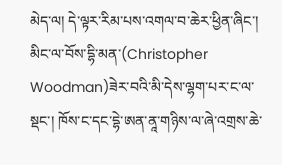མེད་ལ། དེ་ལྟར་རིམ་པས་འགལ་བ་ཆེར་ཕྱིན་ཞིང་། མིང་ལ་བོས་དྷི་མན་(Christopher Woodman)ཟེར་བའི་མི་དེས་ལྷག་པར་ང་ལ་སྡང་། ཁོས་ང་དང་དྷེ་ཨན་ནཱ་གཉིས་ལ་ཞེ་འགྲས་ཆེ་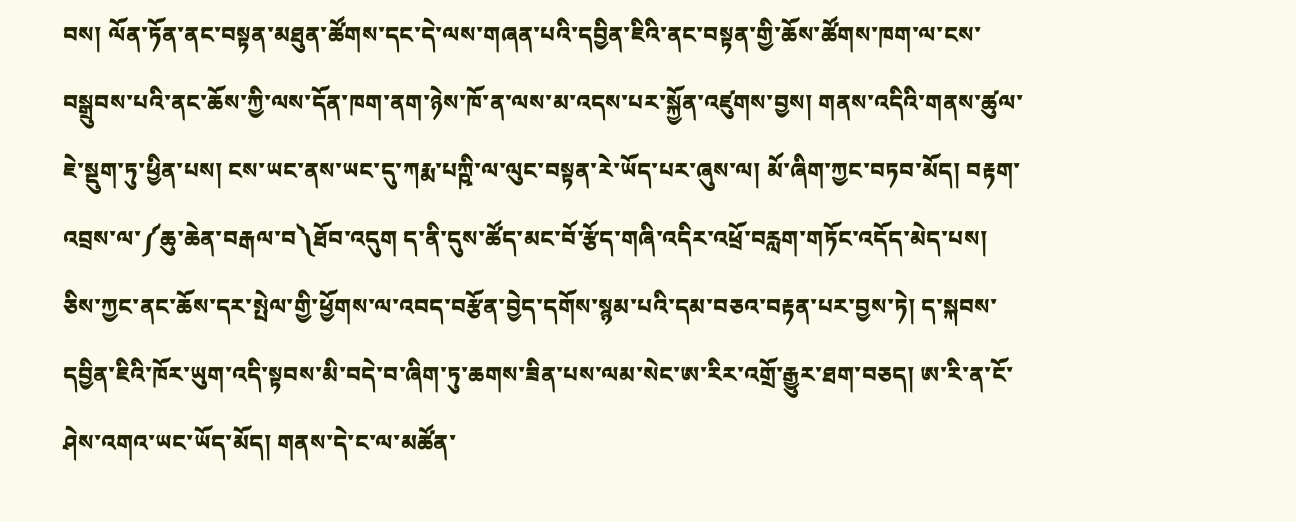བས། ལོན་ཏོན་ནང་བསྟན་མཐུན་ཚོགས་དང་དེ་ལས་གཞན་པའི་དབྱིན་ཇིའི་ནང་བསྟན་གྱི་ཆོས་ཚོགས་ཁག་ལ་ངས་བསྒྲུབས་པའི་ནང་ཆོས་ཀྱི་ལས་དོན་ཁག་ནག་ཉེས་ཁོ་ན་ལས་མ་འདས་པར་སྐྱོན་འཛུགས་བྱས། གནས་འདིའི་གནས་ཚུལ་ཇེ་སྡུག་ཏུ་ཕྱིན་པས། ངས་ཡང་ནས་ཡང་དུ་ཀརྨ་པཀྵི་ལ་ལུང་བསྟན་རེ་ཡོད་པར་ཞུས་ལ། མོ་ཞིག་ཀྱང་བཏབ་མོད། བརྟག་འབྲས་ལ་༼ཆུ་ཆེན་བརྒལ་བ༽ཐོབ་འདུག ད་ནི་དུས་ཚོད་མང་བོ་རྩོད་གཞི་འདིར་འཕྲོ་བརླག་གཏོང་འདོད་མེད་པས། ཅིས་ཀྱང་ནང་ཆོས་དར་སྤེལ་གྱི་ཕྱོགས་ལ་འབད་བརྩོན་བྱེད་དགོས་སྙམ་པའི་དམ་བཅའ་བརྟན་པར་བྱས་ཏེ། ད་སྐབས་དབྱིན་ཇིའི་ཁོར་ཡུག་འདི་སྟབས་མི་བདེ་བ་ཞིག་ཏུ་ཆགས་ཟིན་པས་ལམ་སེང་ཨ་རིར་འགྲོ་རྒྱུར་ཐག་བཅད། ཨ་རི་ན་ངོ་ཤེས་འགའ་ཡང་ཡོད་མོད། གནས་དེ་ང་ལ་མཚོན་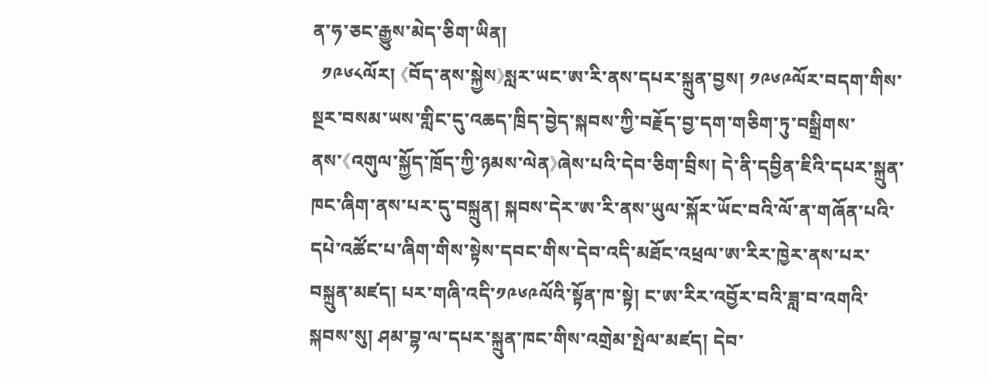ན་ཧ་ཅང་རྒྱུས་མེད་ཅིག་ཡིན།
  ༡༩༦༨ལོར། 《བོད་ནས་སྐྱེས》སླར་ཡང་ཨ་རི་ནས་དཔར་སྐྲུན་བྱས། ༡༩༦༩ལོར་བདག་གིས་སྔར་བསམ་ཡས་གླིང་དུ་འཆད་ཁྲིད་བྱེད་སྐབས་ཀྱི་བརྗོད་བྱ་དག་གཅིག་ཏུ་བསྒྲིགས་ནས་《འགུལ་སྐྱོད་ཁྲོད་ཀྱི་ཉམས་ལེན》ཞེས་པའི་དེབ་ཅིག་བྲིས། དེ་ནི་དབྱིན་ཇིའི་དཔར་སྐྲུན་ཁང་ཞིག་ནས་པར་དུ་བསྐྲུན། སྐབས་དེར་ཨ་རི་ནས་ཡུལ་སྐོར་ཡོང་བའི་ལོ་ན་གཞོན་པའི་དཔེ་འཚོང་པ་ཞིག་གིས་སྟེས་དབང་གིས་དེབ་འདི་མཐོང་འཕྲལ་ཨ་རིར་ཁྱེར་ནས་པར་བསྐྲུན་མཛད། པར་གཞི་འདི་༡༩༦༩ལོའི་སྟོན་ཁ་སྟེ། ང་ཨ་རིར་འབྱོར་བའི་ཟླ་བ་འགའི་སྐབས་སུ། ཤམ་བྷ་ལ་དཔར་སྐྲུན་ཁང་གིས་འགྲེམ་སྤེལ་མཛད། དེབ་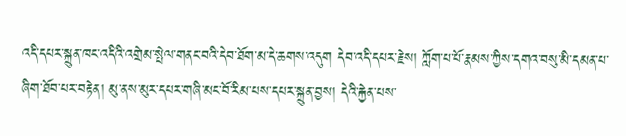འདི་དཔར་སྐྲུན་ཁང་འདིའི་འགྲེམ་སྤེལ་གནང་བའི་དེབ་ཐོག་མ་དེ་ཆགས་འདུག དེབ་འདི་དཔར་རྗེས། ཀློག་པ་པོ་རྣམས་ཀྱིས་དགའ་བསུ་མི་དམན་པ་ཞིག་ཐོབ་པར་བརྟེན། མུ་ནས་མུར་དཔར་གཞི་མང་བོ་རིམ་པས་དཔར་སྐྲུན་བྱས། དེའི་རྐྱེན་པས་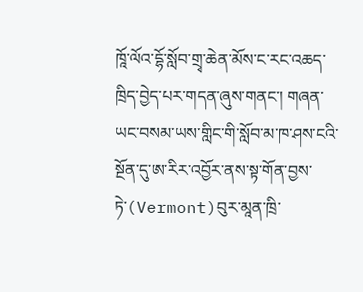ཁཱོ་ལོའ་དྷོ་སློབ་གྲྭ་ཆེན་མོས་ང་རང་འཆད་ཁྲིད་བྱེད་པར་གདན་ཞུས་གནང་། གཞན་ཡང་བསམ་ཡས་གླིང་གི་སློབ་མ་ཁ་ཤས་ངའི་སྔོན་དུ་ཨ་རིར་འབྱོར་ནས་སྟ་གོན་བྱས་ཏེ་(Vermont)བུར་མཱན་ཁྲི་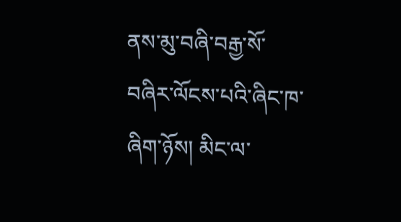ནས་མུ་བཞི་བརྒྱ་སོ་བཞིར་ལོངས་པའི་ཞིང་ཁ་ཞིག་ཉོས། མིང་ལ་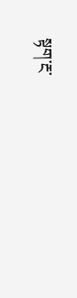སྟག་རྔ་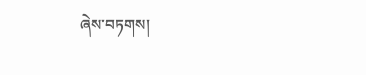ཞེས་བཏགས།